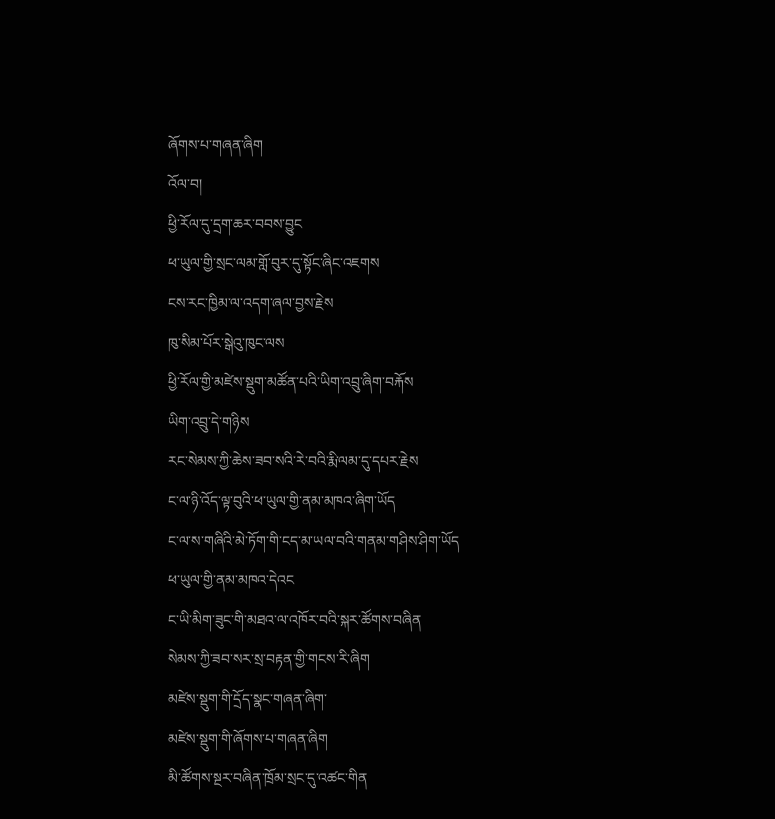ཞོགས་པ་གཞན་ཞིག
འོལ་བ།
ཕྱི་རོལ་དུ་དྲག་ཆར་བབས་བྱུང
ཕ་ཡུལ་གྱི་སྲང་ལམ་གློ་བུར་དུ་སྟོང་ཞིང་འཇགས
ངས་རང་ཁྱིམ་ལ་འདག་ཞལ་བྱས་རྗེས
ཁུ་སིམ་པོར་སྒེའུ་ཁུང་ལས
ཕྱི་རོལ་གྱི་མཛེས་སྡུག་མཚོན་པའི་ཡིག་འབྲུ་ཞིག་བརྐོས
ཡིག་འབྲུ་དེ་གཉིས
རང་སེམས་ཀྱི་ཆེས་ཟབ་སའི་རེ་བའི་རྨི་ལམ་དུ་དཔར་རྗེས
ང་ལ་ཉི་འོད་ལྟ་བུའི་ཕ་ཡུལ་གྱི་ནམ་མཁའ་ཞིག་ཡོད
ང་ལ་ས་གཞིའི་མེ་ཏོག་གི་ངད་མ་ཡལ་བའི་གནམ་གཤིས་ཤིག་ཡོད
ཕ་ཡུལ་གྱི་ནམ་མཁའ་དེའང
ང་ཡི་མིག་ཟུང་གི་མཐའ་ལ་འཁོར་བའི་སྐར་ཚོགས་བཞིན
སེམས་ཀྱི་ཟབ་སར་སྲ་བརྟན་གྱི་གངས་རི་ཞིག
མཛེས་སྡུག་གི་དྲོད་སྣང་གཞན་ཞིག་
མཛེས་སྡུག་གི་ཞོགས་པ་གཞན་ཞིག
མི་ཚོགས་སྔར་བཞིན་ཁྲོམ་སྲང་དུ་འཚང་གིན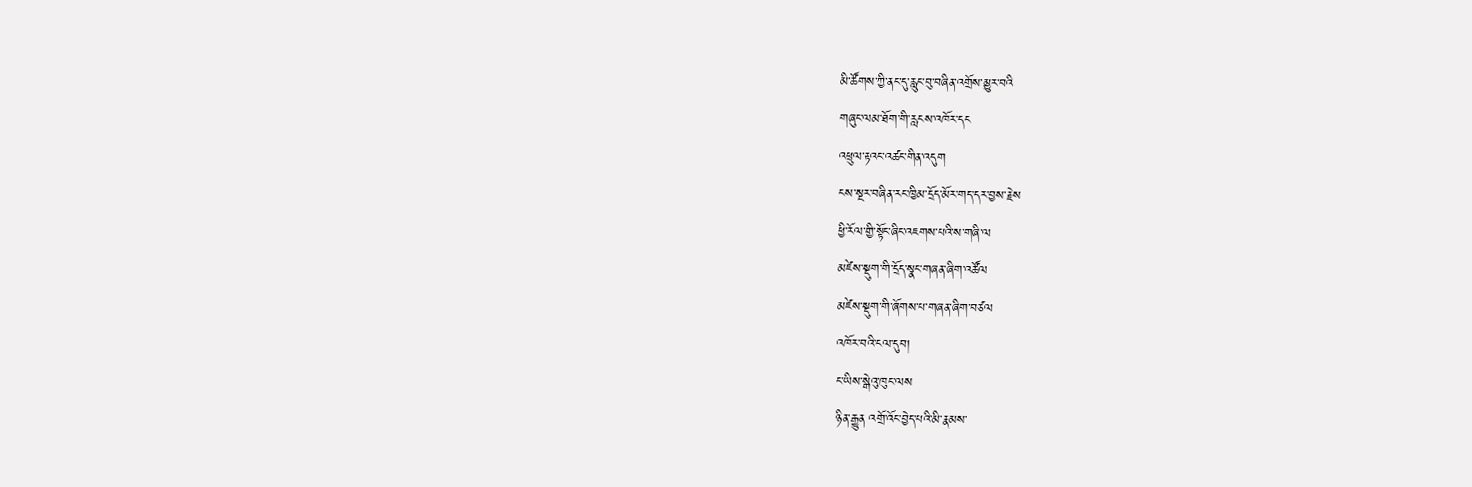མི་ཚོགས་ཀྱི་ནང་དུ་རླུང་བུ་བཞིན་འགྲོས་མྱུར་བའི
གཞུང་ལམ་ཐོག་གི་རླངས་འཁོར་དང
འཕྲུལ་རྟའང་འཚང་གིན་འདུག
ངས་སྔར་བཞིན་རང་ཁྱིམ་དྲོད་མོར་གད་དར་བྱས་རྗེས
ཕྱི་རོལ་གྱི་སྟོང་ཞིང་འཇགས་པའི་ས་གཞི་ལ
མཛེས་སྡུག་གི་དྲོད་སྣང་གཞན་ཞིག་འཚོལ
མཛེས་སྡུག་གི་ཞོགས་པ་གཞན་ཞིག་བཙལ
འཁོར་བའི་ངལ་དུབ།
ང་ཡིས་སྒེའུ་ཁུང་ལས
ཉིན་རྒྱུན འགྲོ་འོང་བྱེད་པའི་མི་རྣམས་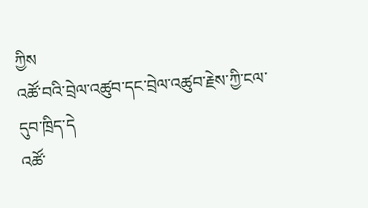ཀྱིས
འཚོ་བའི་བྲེལ་འཚུབ་དང་བྲེལ་འཚུབ་རྗེས་ཀྱི་ངལ་དུབ་ཁྲིད་དེ
འཚོ་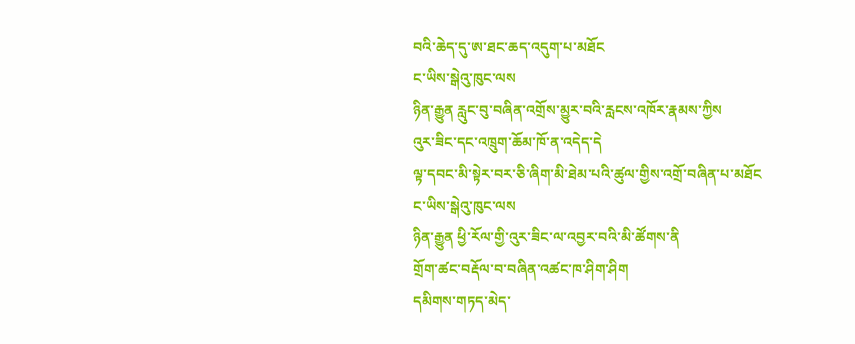བའི་ཆེད་དུ་ཨ་ཐང་ཆད་འདུག་པ་མཐོང
ང་ཡིས་སྒེའུ་ཁུང་ལས
ཉིན་རྒྱུན རླུང་བུ་བཞིན་འགྲོས་མྱུར་བའི་རླངས་འཁོར་རྣམས་ཀྱིས
འུར་ཟིང་དང་འཁྲུག་ཆོམ་ཁོ་ན་འདེད་དེ
ལྟ་དབང་མི་སྟེར་བར་ཅི་ཞིག་མི་ཐེམ་པའི་ཚུལ་གྱིས་འགྲོ་བཞིན་པ་མཐོང
ང་ཡིས་སྒེའུ་ཁུང་ལས
ཉིན་རྒྱུན ཕྱི་རོལ་གྱི་འུར་ཟིང་ལ་འབྱར་བའི་མི་ཚོགས་ནི
གྲོག་ཚང་བརྡོལ་བ་བཞིན་འཚང་ཁ་ཤིག་ཤིག
དམིགས་གཏད་མེད་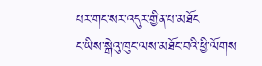པར་གང་སར་འདུར་གྱིན་པ་མཐོང
ང་ཡིས་སྒེའུ་ཁུང་ལས་མཐོང་བའི་ཕྱི་ལོགས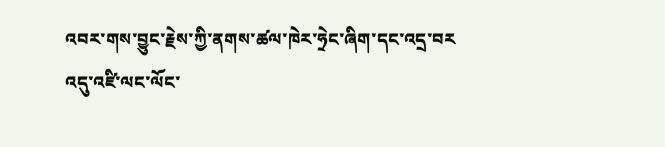འབར་གས་བྱུང་རྗེས་ཀྱི་ནགས་ཚལ་ཁེར་ཧྲེང་ཞིག་དང་འདྲ་བར
འདུ་འཛི་ལང་ལོང་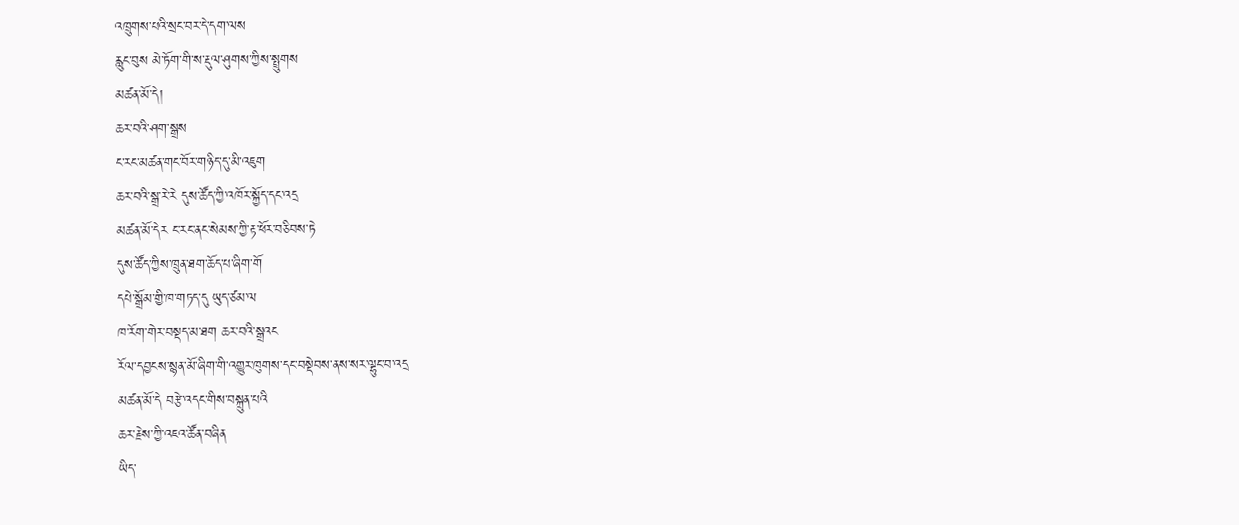འཁྲུགས་པའི་སྲང་བར་དེ་དག་ལས
རླུང་བུས མེ་ཏོག་གི་ས་རྡུལ་ཤུགས་ཀྱིས་སྤྲུགས
མཚན་མོ་དེ།
ཆར་བའི་ཤག་སྒྲས
ང་རང་མཚན་གང་བོར་གཉིད་དུ་མི་འཇུག
ཆར་བའི་སྒྲ་རེ་རེ དུས་ཚོད་ཀྱི་འཁོར་སྐྱོད་དང་འདྲ
མཚན་མོ་དེར ང་རང་ནང་སེམས་ཀྱི་རྟ་ཕོར་བཅིབས་ཏེ
དུས་ཚོད་ཀྱིས་ཁྲུན་ཐག་ཆོད་པ་ཞིག་གོ
དཔེ་སྒྲོམ་གྱི་ཁ་གཏད་དུ ཡུད་ཙམ་ལ
ཁ་རོག་གེར་བསྡད་མ་ཐག ཆར་བའི་སྒྲའང
རོལ་དབྱངས་སྙན་མོ་ཞིག་གི་འགྱུར་ཁུགས་དང་བསྡེབས་ནས་སར་ལྷུང་བ་འདྲ
མཚན་མོ་དེ བརྩེ་འདང་གིས་བསྐྲུན་པའི
ཆར་རྗེས་ཀྱི་འཇའ་ཚོན་བཞིན
ཡིད་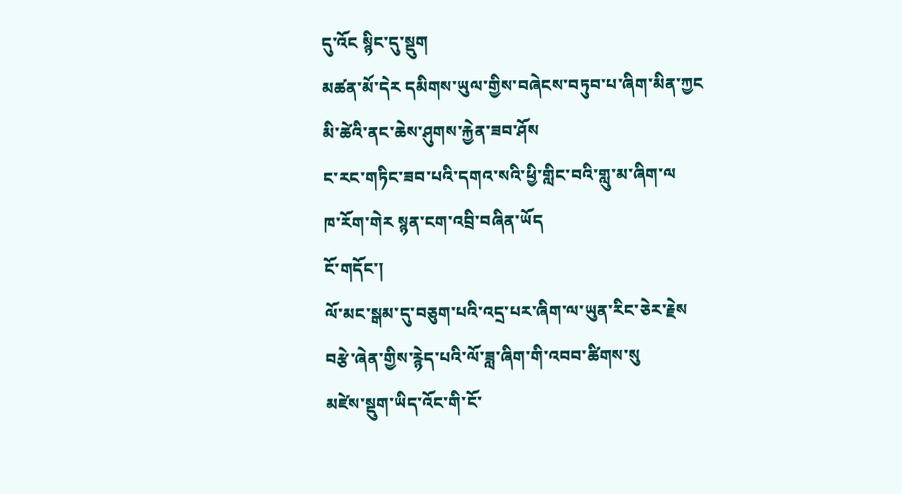དུ་འོང སྙིང་དུ་སྡུག
མཚན་མོ་དེར དམིགས་ཡུལ་གྱིས་བཞེངས་བཏུབ་པ་ཞིག་མིན་ཀྱང
མི་ཚེའི་ནང་ཆེས་ཤུགས་རྐྱེན་ཟབ་ཤོས
ང་རང་གཏིང་ཟབ་པའི་དགའ་སའི་ཕྱི་གླིང་བའི་གླུ་མ་ཞིག་ལ
ཁ་རོག་གེར སྙན་ངག་འབྲི་བཞིན་ཡོད
ངོ་གདོང་།
ལོ་མང་སྒམ་དུ་བཅུག་པའི་འདྲ་པར་ཞིག་ལ་ཡུན་རིང་ཅེར་རྗེས
བརྩེ་ཞེན་གྱིས་རྙེད་པའི་ལོ་ཟླ་ཞིག་གི་འབབ་ཚིགས་སུ
མཛེས་སྡུག་ཡིད་འོང་གི་ངོ་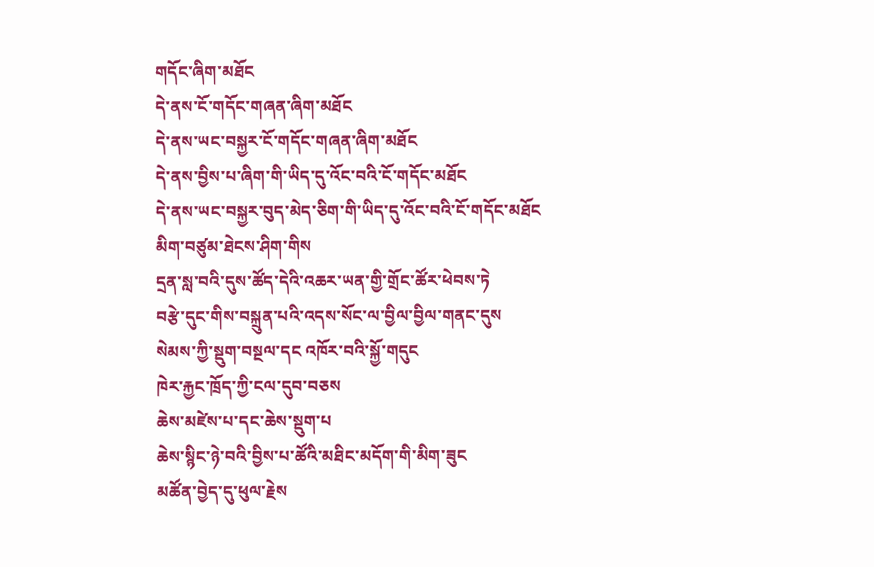གདོང་ཞིག་མཐོང
དེ་ནས་ངོ་གདོང་གཞན་ཞིག་མཐོང
དེ་ནས་ཡང་བསྐྱར་ངོ་གདོང་གཞན་ཞིག་མཐོང
དེ་ནས་བྱིས་པ་ཞིག་གི་ཡིད་དུ་འོང་བའི་ངོ་གདོང་མཐོང
དེ་ནས་ཡང་བསྐྱར་བུད་མེད་ཅིག་གི་ཡིད་དུ་འོང་བའི་ངོ་གདོང་མཐོང
མིག་བཙུམ་ཐེངས་ཤིག་གིས
དྲན་སླ་བའི་དུས་ཚོད་དེའི་འཆར་ཡན་གྱི་གྲོང་ཚོར་ཕེབས་ཏེ
བརྩེ་དུང་གིས་བསྐྲུན་པའི་འདས་སོང་ལ་བྱིལ་བྱིལ་གནང་དུས
སེམས་ཀྱི་སྡུག་བསྔལ་དང འཁོར་བའི་སྐྱོ་གདུང
ཁེར་རྐྱང་ཁྲོད་ཀྱི་ངལ་དུབ་བཅས
ཆེས་མཛེས་པ་དང་ཆེས་སྡུག་པ
ཆེས་སྙིང་ཉེ་བའི་བྱིས་པ་ཚོའི་མཐིང་མདོག་གི་མིག་ཟུང
མཚོན་བྱེད་དུ་ཕུལ་རྗེས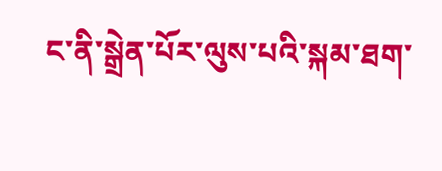ང་ནི་སྒྲེན་པོར་ལུས་པའི་སྐམ་ཐག་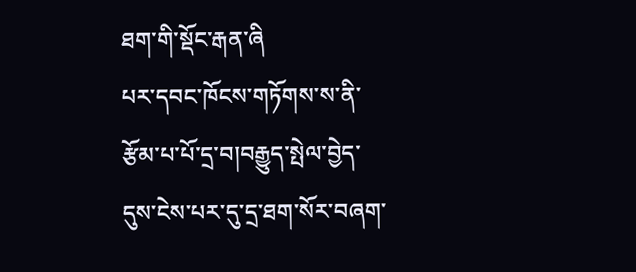ཐག་གི་སྡོང་རྒན་ཞི
པར་དབང་ཁོངས་གཏོགས་ས་ནི་རྩོམ་པ་པོ་དྲ་བ།བརྒྱུད་སྤེལ་བྱེད་དུས་ངེས་པར་དུ་དྲ་ཐག་སོར་བཞག་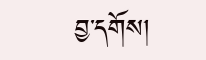བྱ་དགོས།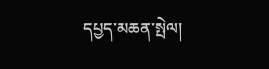དཔྱད་མཆན་སྤེལ།